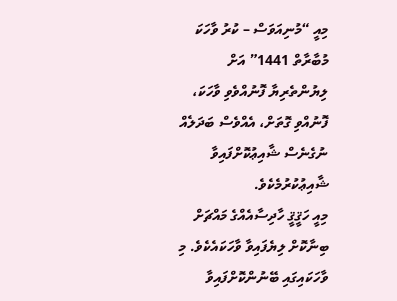މިއީ “މުނިއަވަސް – ކުރު ވާހަކަ މުބާރާތް 1441” އަށް ލިޔުންތެރިޔާ ފޮނުއްވެވި ވާހަކަ، ފޮނުއްވި ގޮތަށް، އެއްވެސް ބަދަލެއް ނުގެނެސް ޝާއިޢުކޮށްފައިވާ ޝާއިޢުކުރުމެކެވެ.
މިއީ ހަޤީޤީ ހާދިސާއެއްގެ މައްޗަށް ބިނާކޮށް ލިޔެފައިވާ ވާހަކައެކެވެ. މި ވާހަކައިގައި ބޭނުންކޮށްފައިވާ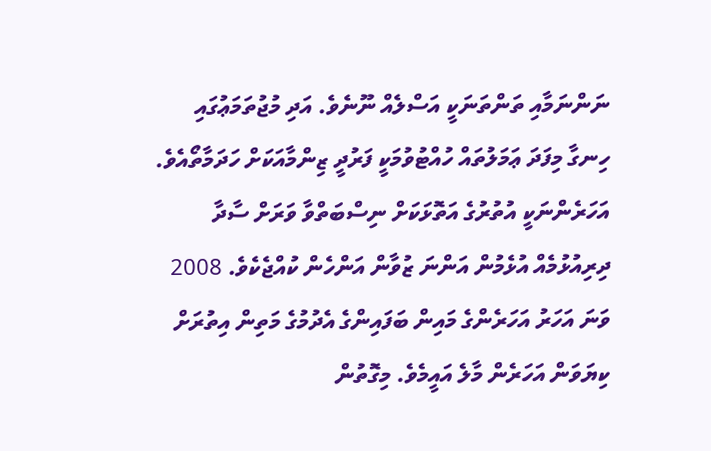ނަންނަމާއި ތަންތަނަކީ އަސްލެއް ނޫނެވެ. އަދި މުޖުތަމަޢުގައި ހިނގާ މިފަދަ ޢަމަލުތައް ހުއްޓުވުމަކީ ފަރުދީ ޒިންމާއަކަށް ހަދަމާތޯއެވެ.
އަހަރެންނަކީ އުތުރުގެ އަތޮޅަކަށް ނިސްބަތްވާ ވަރަށް ސާދާ ދިރިއުޅުމެއް އުޅެމުން އަންނަ ޒުވާން އަންހެން ކުއްޖެކެވެ. 2008 ވަނަ އަހަރު އަހަރެންގެ މައިން ބަފައިންގެ އެދުމުގެ މަތިން އިތުރަށް ކިޔަވަން އަހަރެން މާލެ އައީމެވެ. މިގޮތުން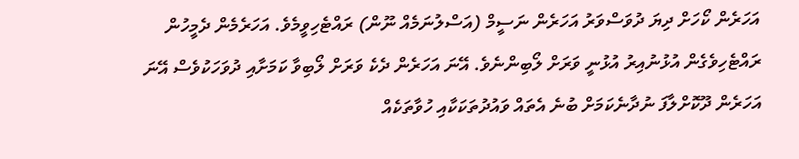އަހަރެން ކޯހަށް ދިޔަ ދުވަސްވަރު އަހަރެން ނަސީމް (އަސްލުނަމެއް ނޫން) ރައްޓެހިވީމެވެ. އަހަރެމެން ދެމީހުން ރައްޓެހިވެގެން އުޅުނުއިރު އުޅުނީ ވަރަށް ލޯބިންނެވެ. އޭނަ އަހަރެން ދެކެ ވަރަށް ލޯބިވާ ކަމަށާއި ދުވަހަކުވެސް އޭނަ އަހަރެން ދޫކޮށްލާފަ ނުދާނެކަމަށް ބުނެ އެތައް ވައުދުތަކަކާއި ހުވާތަކެއް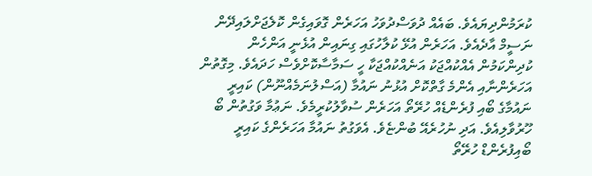ކުރަމުންދިޔައެވެ. ބައެއް ދުވަސްދުވަހު އަހަރެން ގޮވައިގެން ކޮލެޖަށްލައިދޭން ނަސީމް އާދެއެވެ. އަހަރެން އުޅޭ ކުލާހުގައި ގިނައިން އުޅެނީ އަންހެން ކުދިންކަމުން އެއްކުއްޖަކު އަނެއްކުއްޖަކާ ހީ ސަމާސާކޮށްވެސް ހަދައެވެ. މިގޮތުން އަހަރެންނާއި އެންމެ ގާތްކޮށް އުޅުނު ނައުމާ (އަސްލުނަމެއްނޫން) ކައިރީ ނައުމާގެ ބޯއި ފުރެންޑެއް ހުރޭތޯ އަހަރެން ސުވާލުކުރީމެވެ. ނަޢުމާ ވަގުތުން ބޯ ހޫރުވާލިއެވެ. އަދި ނުހުރެއޭ ބުންޏެވެ. އެވަގުތު ނައުމާ އަހަރެންގެ ކައިރީ ބޯއިފުރެންޑް ހުރޭތޯ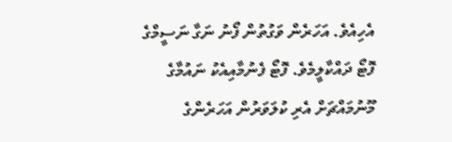އެހިއެވެ. އަހަރެން ވަގުތުން ފޯނު ނަގާ ނަސީމްގެ ފޮޓޯ ދައްކާލީމެވެ. ފޮޓޯ ފެނުމާއިއެކު ނައުމާގެ މޫނުމައްޗަށް އެރި ކުލަވަރުން އަހަރެންގެ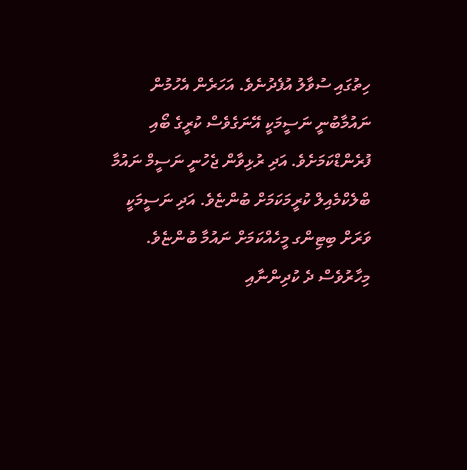ހިތުގައި ސުވާލު އުފެދުނެވެ. އަހަރެން އެހުމުން ނައުމާބުނީ ނަސީމަކީ އޭނަގެވެސް ކުރީގެ ބޯއި ފުރެންޑްކަމަށެވެ. އަދި ރުޅިވާން ޖެހުނީ ނަސީމް ނައުމާ ބްލެކްމެއިލް ކުރީމަކަމަށް ބުންޏެވެ. އަދި ނަސީމަކީ ވަރަށް ބިޓިންގ މީހެއްކަމަށް ނައުމާ ބުންޏެވެ. މިހާރުވެސް ދެ ކުދިންނާއި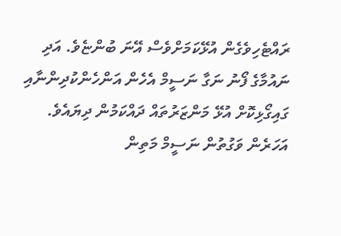ރައްޓެހިވެގެން އުޅޭކަމަށްވެސް އޭނަ ބުންޏެވެ. އަދި ނައުމާގެ ފޯނު ނަގާ ނަސީމް އެހެން އަންހެންކުދިންނާއި ގައިގޯޅިކޮށް އުޅޭ މަންޒަރުތައް ދައްކަމުން ދިޔައެވެ. އަހަރެން ވަގުތުން ނަސީމް މަތިން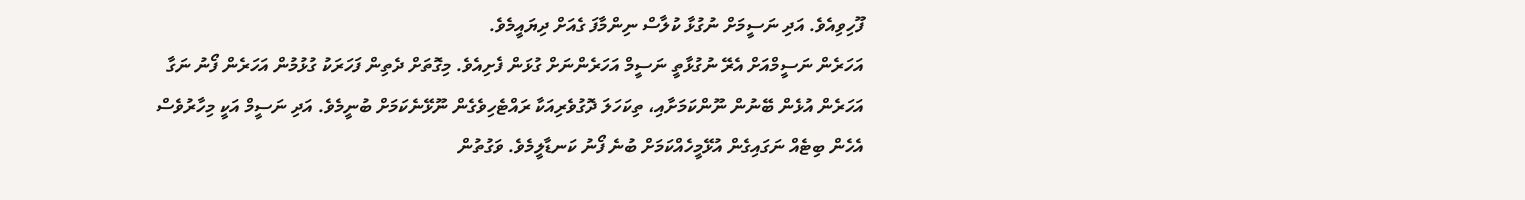ފޫހިވިއެވެ. އަދި ނަސީމަށް ނުގުޅާ ކުލާސް ނިންމާފަ ގެއަށް ދިޔައީމެވެ.
އަހަރެން ނަސީމްއަށް އެރޭ ނުގުޅާތީ ނަސީމް އަހަރެންނަށް ގުޅަން ފެށިއެވެ. މިގޮތަށް ދެތިން ފަހަރަކު ގުޅުމުން އަހަރެން ފޯނު ނަގާ އަހަރެން އުޅެން ބޭނުން ނޫންކަމަށާއި، ތިކަހަލަ ދޮގުވެރިއަކާ ރައްޓެހިވެގެން ނޫޅޭނެކަމަށް ބުނީމެވެ. އަދި ނަސީމް އަކީ މިހާރުވެސް އެހެން ބިޓެއް ނަގައިގެން އުޅޭމީހެއްކަމަށް ބުނެ ފޯނު ކަނޑާލީމެވެ. ވަގުތުން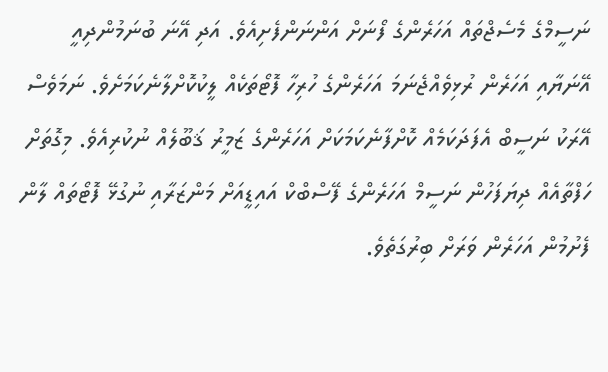ނަސީމްގެ މެސެޖްތައް އަހަރެންގެ ފޯނަށް އަންނަންފެށިއެވެ. އަދި އޭނަ ބުނަމުންދިއީ އޭނަޔާއި އަހަރެން ރުޅިވެއްޖެނަމަ އަހަރެންގެ ހުރިހާ ފޮޓޯތަކެއް ލީކުކޮށްލާނެކަމަށެވެ. ނަމަވެސް އޭރަކު ނަސީބް އެފަދަކަމެއް ކޮށްފާނެކަމަކަށް އަހަރެންގެ ޒަމީރު ޤަބޫލެއް ނުކުރިއެވެ. މިގޮތަށް ހަފްތާއެއް ދިޔަފަހުން ނަސީމް އަހަރެންގެ ފޭސްބްކް އައިޑީއަށް މަންޒަރާއި ނުގުޅޭ ފޮޓޯތައް ލާން ފެށުމުން އަހަރެން ވަރަށް ބިރުގަތެވެ.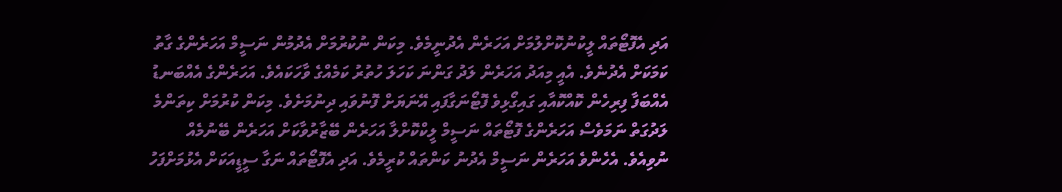އަދި އެފޮޓޯތައް ލީކުނުކޮށްލުމަށް އަހަރެން އެދުނީމެވެ. މިކަން ނުކުރުމަށް އެދުމުން ނަސީމް އަހަރެންގެ ގާތު ކަމަކަށް އެދުނެވެ. އެއީ މިއަދު އަހަރެން ލަދު ގަންނަ ކަހަލަ ހުތުރު ކަމެއްގެ ވާހަކައެވެ. އަހަރެންގެ އެއްބަނޑު އެއްބަފާ ފިރިހެން ކޮއްކޮއާއި ގައިގޯޅިވެ ފޮޓޯނަގާފައި އޭނަޔަށް ފޮނުވައި ދިނުމަށެވެ. މިކަން ކުރުމަށް ކިތަންމެ ލަދުގަތް ނަމަވެސް އަހަރެންގެ ފޮޓޯތައް ނަސީމް ލީކްކޮށްލާ އަހަރެން ބޭޒާރުވާކަށް އަހަރެން ބޭނުމެއް ނުވިއެވެ. އެހެންވެ އަހަރެން ނަސީމް އެދުނު ކަންތައް ކުރީމެވެ. އަދި އެފޮޓޯތައް ނަގާ ސީޑީއަކަށް އެޅުމަށްފަހު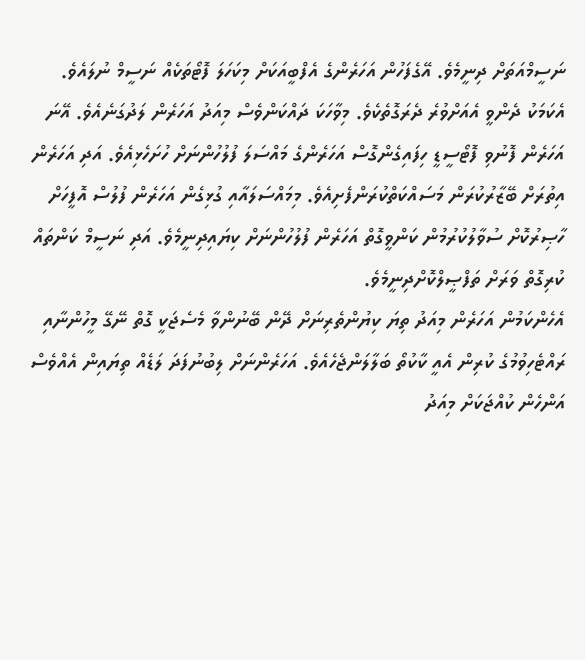ނަސީމްއަތަށް ދިނީމެވެ. އޭގެފަހުން އަހަރެންގެ އެފްބީއަކަށް މިކަހަލަ ފޮޓޯތަކެއް ނަސީމް ނުލައެވެ.
އެކަމަކު ދެންވީ އެއަށްވުރެ ދެރަގޮތެކެވެ. މިވާހަކަ ދައްކަންވެސް މިއަދު އަހަރެން ލަދުގަނެއެވެ. އޭނަ އަހަރެން ފޮނުވި ފޮޓޯސީޑީ ހިފައިގެންގޮސް އަހަރެންގެ މައްސަލަ ފުލުހުންނަށް ހުށަހެޅިއެވެ. އަދި އަހަރެން އިތުރަށް ބޭޒާރުކުރަން މަސައްކަތްކުރަންފެށިއެވެ. މިމައްސަލައާއި ގުޅިގެން އަހަރެން ފުލުސް އޮފީހަށް ހާޞިރުކޮށް ސުވާލުކުރުމުން ކަންވީގޮތް އަހަރެން ފުލުހުންނަށް ކިޔައިދިނީމެވެ. އަދި ނަސީމް ކަންތައް ކުރިގޮތް ވަރަށް ތަފްޞީލްކޮށްދިނީމެވެ.
އެހެންކަމުން އަހަރެން މިއަދު ތިޔަ ކިޔުންތެރިނަށް ދޭން ބޭނުންވާ މެސެޖަކީ ގޮތް ނޭގޭ މީހުންނާއި ރައްޓެހިވުމުގެ ކުރިން އެއީ ކާކުތޯ ބަލާލަންޖެހެއެވެ. އަހަރެންނަށް ލިބުނުފަދަ ލަޑެއް ތިޔައިން އެއްވެސް އަންހެން ކުއްޖަކަށް މިއަދު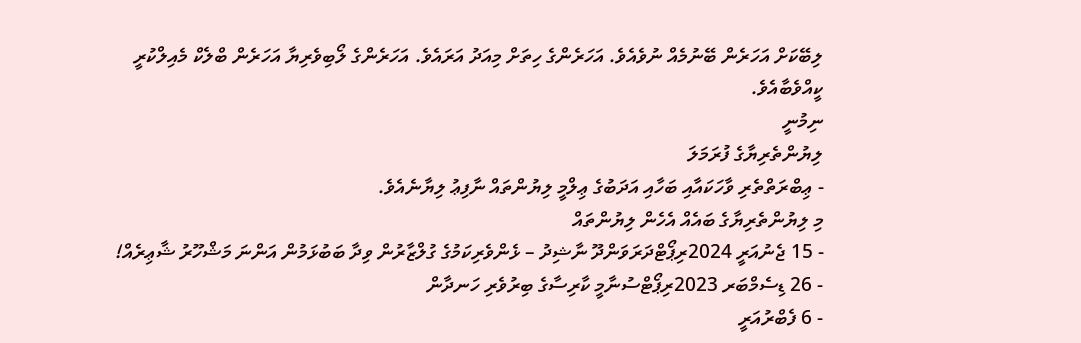ލިބޭކަށް އަހަރެން ބޭނުމެއް ނުވެއެވެ. އަހަރެންގެ ހިތަށް މިއަދު އަރައެވެ. އަހަރެންގެ ލޯބިވެރިޔާ އަހަރެން ބްލެކް މެއިލްކުރީ ކީއްވެބާއެވެ.
ނިމުނީ
ލިޔުންތެރިޔާގެ ފުރަމަލަ
- ޢިބްރަތްތެރި ވާހަކައާއި ބަހާއި އަދަބުގެ ޢިލްމީ ލިޔުންތައް ނާފިޢު ލިޔާނެއެވެ.
މި ލިޔުންތެރިޔާގެ ބައެއް އެހެން ލިޔުންތައް
- 15 ޖެނުއަރީ 2024ރިޕޯޓްދަރަވަންދޫ ނާޝިދު – ޅެންވެރިކަމުގެ ގުލްޒާރުން ވިދާ ބަބުޅަމުން އަންނަ މަޝްހޫރު ޝާޢިރެއް!
- 26 ޑިސެމްބަރ 2023ރިޕޯޓްސުނާމީ ކާރިސާގެ ބިރުވެރި ހަނދާން
- 6 ފެބްރުއަރީ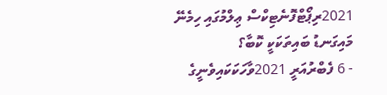2021ރިޕޯޓްފޮނެޓިކްސް ޢިލްމުގައި ހިމެނޭ މައިގަނޑު ބައިތަކަކީ ކޮބާ؟
- 6 ފެބްރުއަރީ 2021ވާހަކަކައިވެނީގެ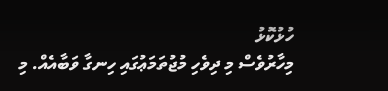ހުޅުކޮޅު
މިހާރުވެސް މި ދިވެހި މުޖުތަމަޢުގައި ހިނގާ ވަބާއެއް. މި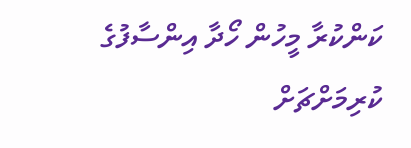ކަންކުރާ މީހުން ހޯދާ އިންސާފުގެ ކުރިމަށްޗަށް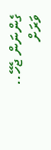ގެންނަން ޖެހޭ..
ވަރަށް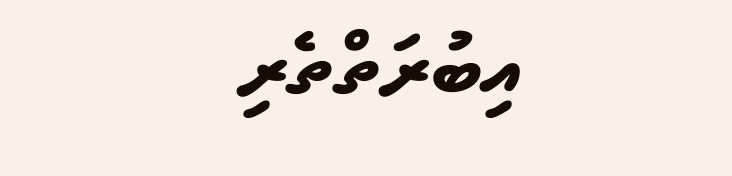އިބުރަތްތެރި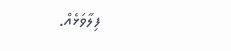ފިލާވަޅެއް.